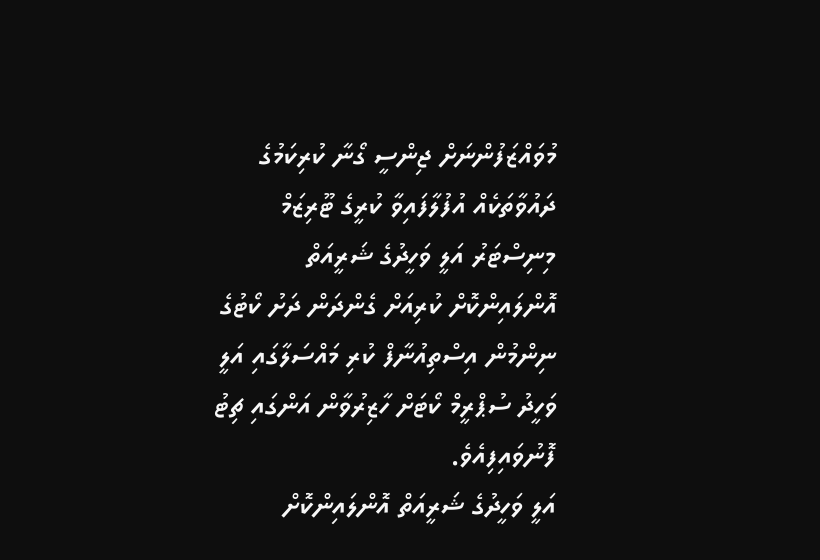މުވައްޒަފުންނަށް ޖިންސީ ގޯނާ ކުރިކަމުގެ ދައުވާތަކެއް އުފުލާފައިވާ ކުރީގެ ޓޫރިޒަމް މިނިސްޓަރު އަލީ ވަހީދުގެ ޝަރީއަތް އޮންލައިންކޮށް ކުރިއަށް ގެންދަން ދަށު ކޯޓުގެ ނިންމުން އިސްތިއުނާފް ކުރި މައްސަލާގައި އަލީ ވަހީދު ސުޕްރީމް ކޯޓަށް ހާޒިރުވާން އަންގައި ޗިޓު ފޮނުވައިފިއެވެ.
އަލީ ވަހީދުގެ ޝަރީއަތް އޮންލައިންކޮށް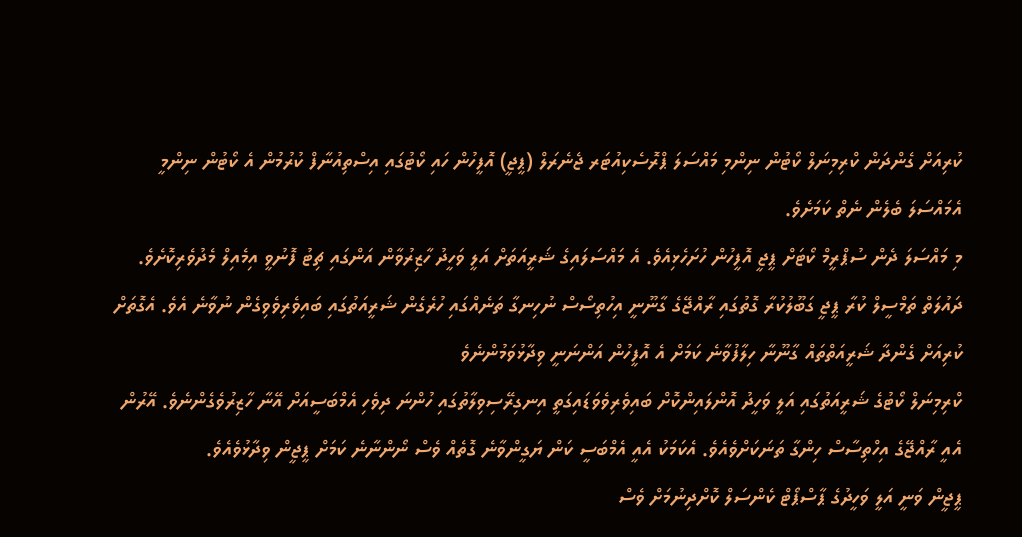ކުރިއަށް ގެންދަން ކްރިމިނަލް ކޯޓުން ނިންމި މައްސަލަ ޕްރޮސެކިއުޓަރ ޖެނެރަލް (ޕީޖީ) އޮފީހުން ހައި ކޯޓުގައި އިސްތިއުނާފް ކުރުމުން އެ ކޯޓުން ނިންމީ އެމައްސަލަ ބެލެން ނެތް ކަމަށެވެ.
މި މައްސަލަ ދެން ސުޕްރީމް ކޯޓަށް ޕީޖީ އޮފީހުން ހުށަހެޅިއެވެ. އެ މައްސަލައިގެ ޝަރީއަތަށް އަލީ ވަހީދު ހާޒިރުވާން އަންގައި ޗިޓު ފޮނުވީ އިމެއިލް މެދުވެރިކޮށެވެ.
ދައުލަތް ތަމްސީލް ކުރާ ޕީޖީ ގަބޫލުކުރާ ގޮތުގައި ރާއްޖޭގެ ގާނޫނީ އިހުތިސޯސް ނުހިނގާ ތަނެއްގައި ހުރެގެން ޝަރީއަތުގައި ބައިވެރިވެވިގެން ނުވާނެ އެވެ. އެގޮތަށް ކުރިއަށް ގެންދާ ޝަރީއަތްތައް ގާނޫނާ ހިލާފުވާނެ ކަމަށް އެ އޮފީހުން އަންނަނީ ވިދާޅުވަމުންނެވެ
ކްރިމިނަލް ކޯޓުގެ ޝަރީއަތުގައި އަލީ ވަހީދު އޮންލައިންކޮށް ބައިވެރިވެވަޑައިގަތީ އިނގިރޭސިވިލާތުގައި ހުންނަ ދިވެހި އެމްބަސީއަށް އޭނާ ހާޒިރުވެގެންނެވެ. އޭރުން އެއީ ރާއްޖޭގެ އިހްތިސާސް ހިންގާ ތަނަކަށްވެއެވެ. އެކަމަކު އެއީ އެމްބަސީ ކަން ޔަގީންވާނެ ގޮތެއް ވެސް ނޯންނާނެ ކަމަށް ޕީޖީން ވިދާޅުވެއެވެ.
ޕީޖީން ވަނީ އަލީ ވަހީދުގެ ޕާސްޕޯޓް ކެންސަލް ކޮށްދިނުމަށް ވެސް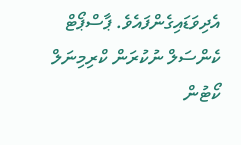އެދިވަޑައިގެންފައެވެ. ޕާސްޕޯޓް ކެންސަލް ނުކުރަން ކްރިމިނަލް ކޯޓުން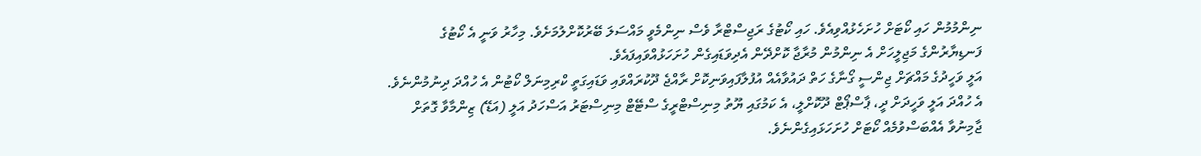ނިންމުމުން ހައި ކޯޓަށް ހުށަހެޅުއްވިއެވެ. ހައި ކޯޓުގެ ރަޖިސްޓްރާ ވެސް ނިންމެވީ މައްސަލަ ބޭރުކޮށްލުމަށެވެ. މިހާރު ވަނީ އެ ކޯޓުގެ ފަނޑިޔާރުންގެ މަޖިލީހަށް އެ ނިންމުން މުރާޖާ ކޮށްދޭން އެދިވަޑައިގެން ހުށަހަޅުއްވައިފައެވެ.
އަލީ ވަހީދުގެ މައްޗަށް ޖިންސީ ގޯނާގެ ހަތް ދައުވާއެއް އުފުލާފައިވަނިކޮށް ރާއްޖެ ދޫކުރައްވައި ވަޑައިގަތީ ކްރިމިނަލް ކޯޓުން އެ ހުއްދަ ދިނުމުންނެވެ. އެ ހުއްދަ އަލީ ވަހީދަށް ދީ، ޕާސްޕޯޓް ދޫކޮށްލީ، އެ ކަމުގައި ޔޫތު މިނިސްޓްރީގެ ސްޓޭޓް މިނިސްޓަރު އަސްހަދު އަލީ (އަޑޭ) ޒިންމާވާ ގޮތަށް ޖާމިނުވާ އެއްބަސްވުމެއް ކޯޓަށް ހުށަހަޅައިގެންނެވެ.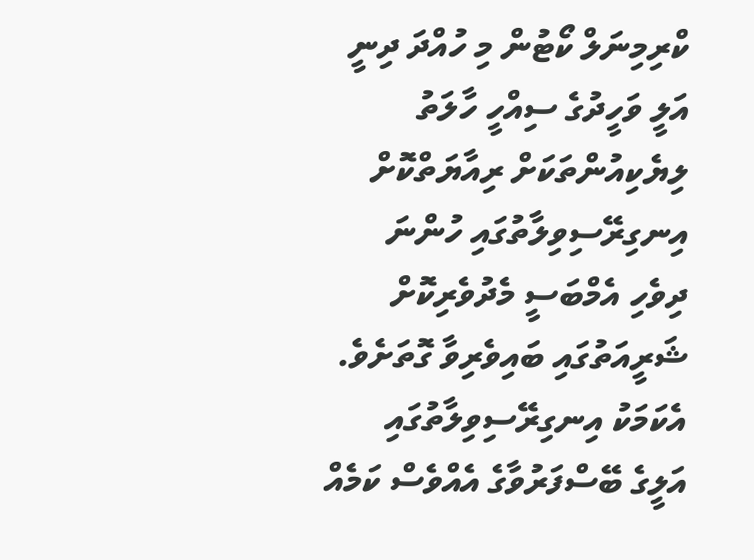ކްރިމިނަލް ކޯޓުން މި ހުއްދަ ދިނީ އަލީ ވަހީދުގެ ސިއްހީ ހާލަތު ލިޔެކިއުންތަކަށް ރިއާޔަތްކޮށް އިނގިރޭސިވިލާތުގައި ހުންނަ ދިވެހި އެމްބަސީ މެދުވެރިކޮށް ޝަރީއަތުގައި ބައިވެރިވާ ގޮތަށެވެ. އެކަމަކު އިނގިރޭސިވިލާތުގައި އަލީގެ ބޭސްފަރުވާގެ އެއްވެސް ކަމެއް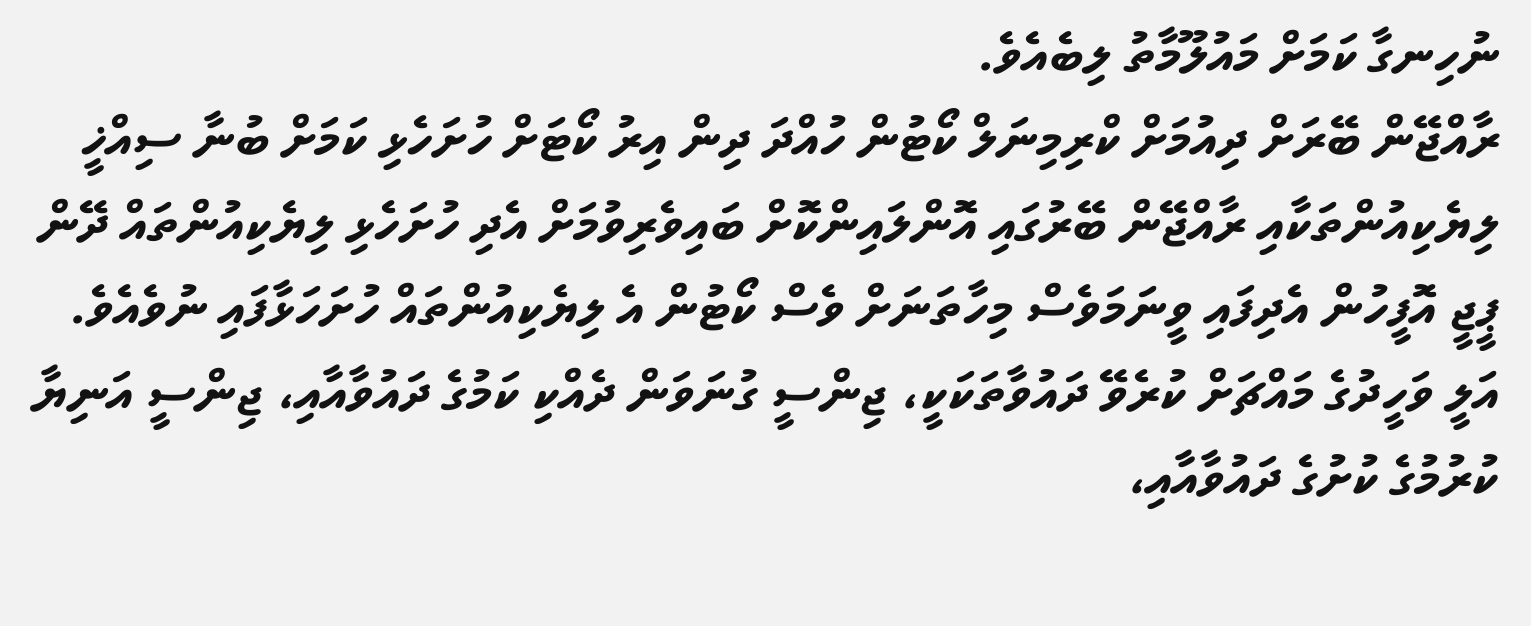ނުހިނގާ ކަމަށް މައުލޫމާތު ލިބެއެވެ.
ރާއްޖޭން ބޭރަށް ދިއުމަށް ކްރިމިނަލް ކޯޓުން ހުއްދަ ދިން އިރު ކޯޓަށް ހުށަހެޅި ކަމަށް ބުނާ ސިއްޚީ ލިޔެކިއުންތަކާއި ރާއްޖޭން ބޭރުގައި އޮންލައިންކޮށް ބައިވެރިވުމަށް އެދި ހުށަހެޅި ލިޔެކިއުންތައް ދޭން ޕީޖީ އޮފީހުން އެދިފައި ވީނަމަވެސް މިހާތަނަށް ވެސް ކޯޓުން އެ ލިޔެކިއުންތައް ހުށަހަޅާފައި ނުވެއެވެ.
އަލީ ވަހީދުގެ މައްޗަށް ކުރެވޭ ދައުވާތަކަކީ، ޖިންސީ ގުނަވަން ދެއްކި ކަމުގެ ދައުވާއާއި، ޖިންސީ އަނިޔާ ކުރުމުގެ ކުށުގެ ދައުވާއާއި،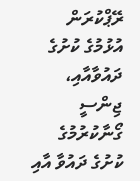ރޭޕްކުރަން އުޅުމުގެ ކުށުގެ ދައުވާއާއި، ޖިންސީ ގޯނާކުރުމުގެ ކުށުގެ ދައުވާ އާއި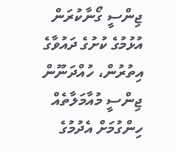ޖިންސީ ގޯނާކުރަން އުޅުމުގެ ކުށުގެ ދައުވާގެ އިތުރުން، ހުއްދަނޫން ޖިންސީ މުއާމަލާތެއް ހިންގުމަށް އެދުމުގެ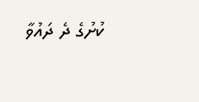ކުށުގެ ދެ ދައުވާ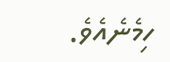ހިމެނެއެވެ.